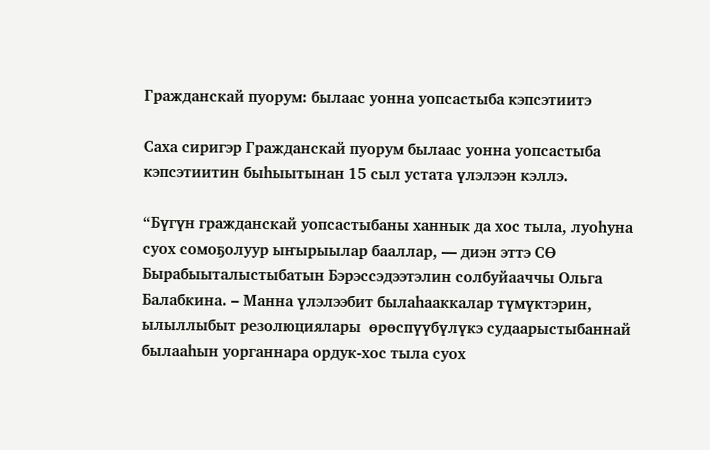Гражданскай пуорум: былаас уонна уопсастыба кэпсэтиитэ

Саха сиригэр Гражданскай пуорум былаас уонна уопсастыба кэпсэтиитин быһыытынан 15 сыл устата үлэлээн кэллэ.

“Бүгүн гражданскай уопсастыбаны ханнык да хос тыла, луоһуна суох сомоҕолуур ыҥырыылар бааллар, — диэн эттэ СӨ Бырабыыталыстыбатын Бэрэссэдээтэлин солбуйааччы Ольга Балабкина. – Манна үлэлээбит былаһааккалар түмүктэрин, ылыллыбыт резолюциялары  өрөспүүбүлүкэ судаарыстыбаннай былааһын уорганнара ордук-хос тыла суох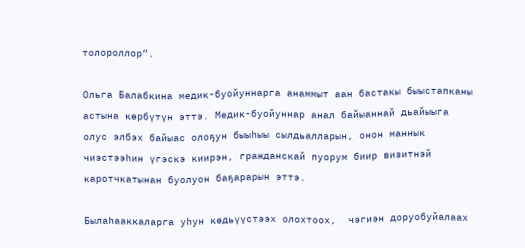толороллор”.

Ольга Балабкина медик-буойуннарга анаммыт аан бастакы быыстапканы астына көрбүтүн эттэ. Медик-буойуннар анал байыаннай дьайыыга олус элбэх байыас олоҕун быыһыы сылдьалларын, онон маннык чиэстээһин үгэскэ киирэн, гражданскай пуорум биир визитнэй каротчкатынан буолуон баҕарарын эттэ.

Былаһааккаларга уһун көдьүүстээх олохтоох,  чэгиэн доруобуйалаах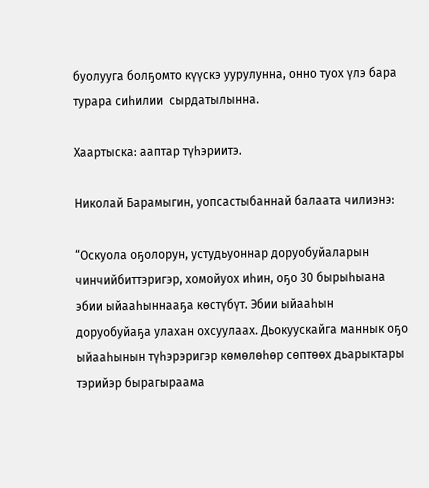буолууга болҕомто күүскэ уурулунна, онно туох үлэ бара турара сиһилии  сырдатылынна.

Хаартыска: ааптар түһэриитэ.

Николай Барамыгин, уопсастыбаннай балаата чилиэнэ:

“Оскуола оҕолорун, устудьуоннар доруобуйаларын чинчийбиттэригэр, хомойуох иһин, оҕо 30 бырыһыана эбии ыйааһыннааҕа көстүбүт. Эбии ыйааһын доруобуйаҕа улахан охсуулаах. Дьокуускайга маннык оҕо ыйааһынын түһэрэригэр көмөлөһөр сөптөөх дьарыктары тэрийэр бырагыраама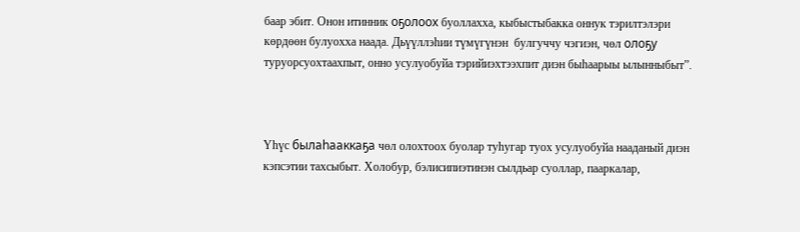баар эбит. Онон итинник оҕолоох буоллахха, кыбыстыбакка оннук тэрилтэлэри көрдөөн булуохха наада. Дьүүллэһии түмүгүнэн  булгуччу чэгиэн, чөл олоҕу туруорсуохтаахпыт, онно усулуобуйа тэрийиэхтээхпит диэн быһаарыы ылынныбыт”.



Үһүс былаһааккаҕа чөл олохтоох буолар туһугар туох усулуобуйа нааданый диэн кэпсэтии тахсыбыт. Холобур, бэлисипиэтинэн сылдьар суоллар, пааркалар,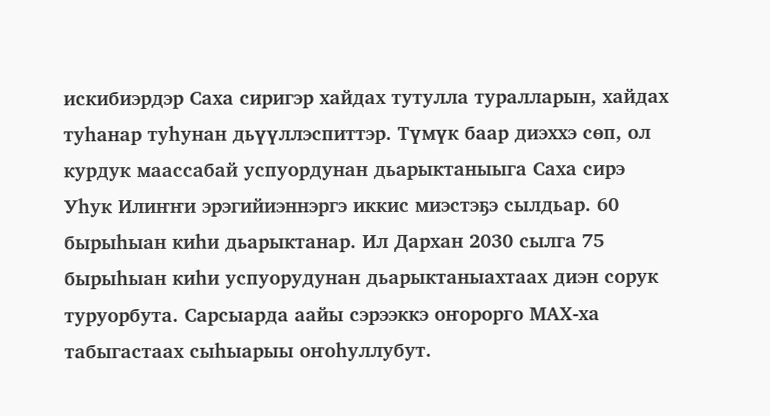искибиэрдэр Саха сиригэр хайдах тутулла туралларын, хайдах туһанар туһунан дьүүллэспиттэр. Түмүк баар диэххэ сөп, ол курдук маассабай успуордунан дьарыктаныыга Саха сирэ Уһук Илиҥҥи эрэгийиэннэргэ иккис миэстэҕэ сылдьар. 60 бырыһыан киһи дьарыктанар. Ил Дархан 2030 сылга 75 бырыһыан киһи успуорудунан дьарыктаныахтаах диэн сорук туруорбута. Сарсыарда аайы сэрээккэ оҥорорго МАХ-ха табыгастаах сыһыарыы оҥоһуллубут.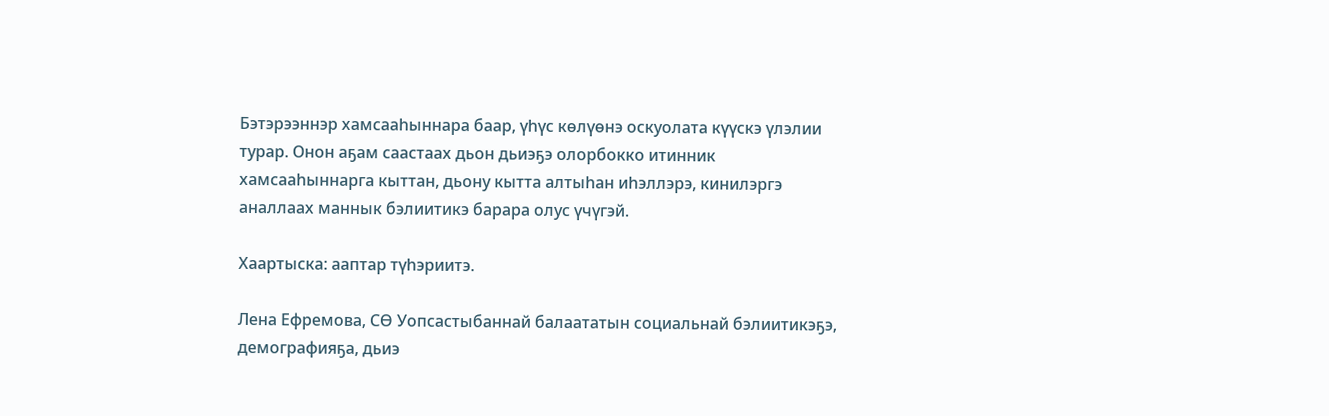Бэтэрээннэр хамсааһыннара баар, үһүс көлүөнэ оскуолата күүскэ үлэлии турар. Онон аҕам саастаах дьон дьиэҕэ олорбокко итинник хамсааһыннарга кыттан, дьону кытта алтыһан иһэллэрэ, кинилэргэ аналлаах маннык бэлиитикэ барара олус үчүгэй.

Хаартыска: ааптар түһэриитэ.

Лена Ефремова, СӨ Уопсастыбаннай балаататын социальнай бэлиитикэҕэ, демографияҕа, дьиэ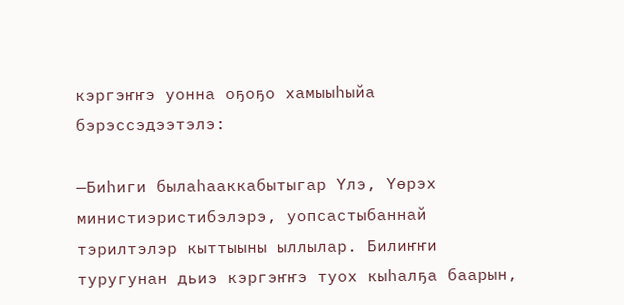кэргэҥҥэ уонна оҕоҕо хамыыһыйа бэрэссэдээтэлэ:

—Биһиги былаһааккабытыгар Үлэ, Үөрэх министиэристибэлэрэ, уопсастыбаннай тэрилтэлэр кыттыыны ыллылар. Билиҥҥи туругунан дьиэ кэргэҥҥэ туох кыһалҕа баарын,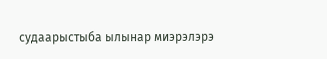судаарыстыба ылынар миэрэлэрэ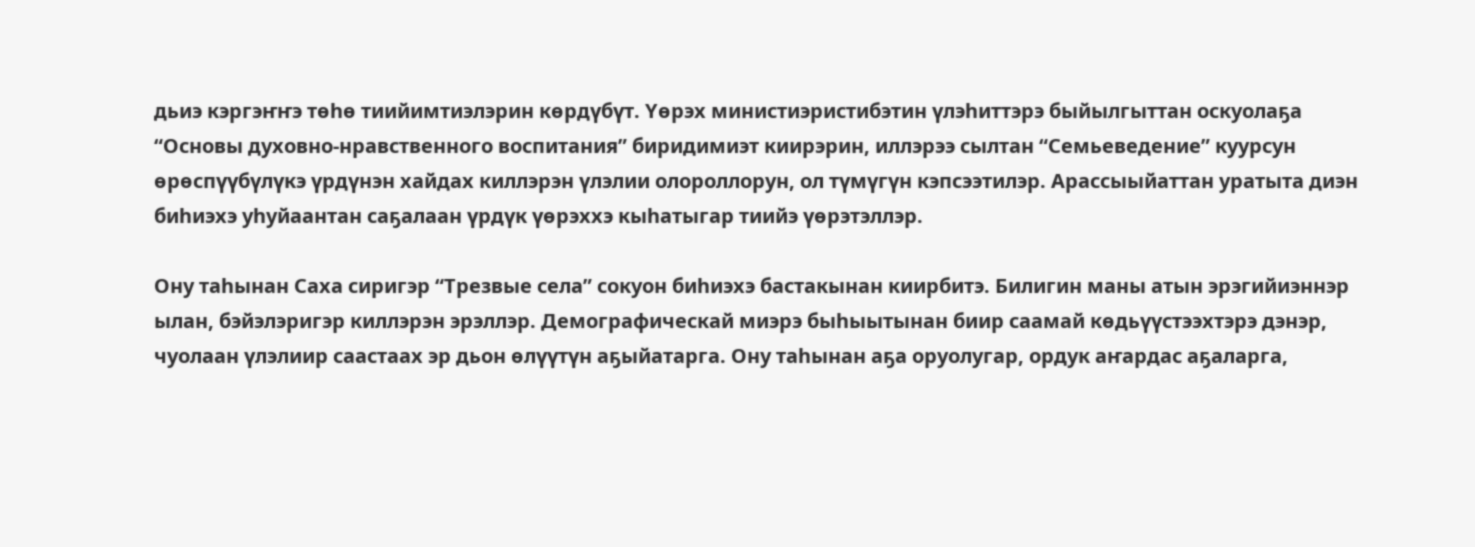дьиэ кэргэҥҥэ төһө тиийимтиэлэрин көрдүбүт. Үөрэх министиэристибэтин үлэһиттэрэ быйылгыттан оскуолаҕа “Основы духовно-нравственного воспитания” биридимиэт киирэрин, иллэрээ сылтан “Семьеведение” куурсун өрөспүүбүлүкэ үрдүнэн хайдах киллэрэн үлэлии олороллорун, ол түмүгүн кэпсээтилэр. Арассыыйаттан уратыта диэн биһиэхэ уһуйаантан саҕалаан үрдүк үөрэххэ кыһатыгар тиийэ үөрэтэллэр.

Ону таһынан Саха сиригэр “Трезвые села” сокуон биһиэхэ бастакынан киирбитэ. Билигин маны атын эрэгийиэннэр ылан, бэйэлэригэр киллэрэн эрэллэр. Демографическай миэрэ быһыытынан биир саамай көдьүүстээхтэрэ дэнэр, чуолаан үлэлиир саастаах эр дьон өлүүтүн аҕыйатарга. Ону таһынан аҕа оруолугар, ордук аҥардас аҕаларга,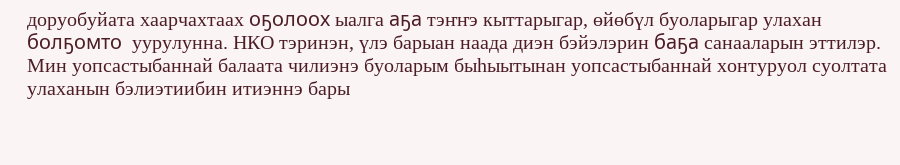доруобуйата хаарчахтаах оҕолоох ыалга аҕа тэҥҥэ кыттарыгар, өйөбүл буоларыгар улахан болҕомто  уурулунна. НКО тэринэн, үлэ барыан наада диэн бэйэлэрин баҕа санааларын эттилэр. Мин уопсастыбаннай балаата чилиэнэ буоларым быһыытынан уопсастыбаннай хонтуруол суолтата улаханын бэлиэтиибин итиэннэ бары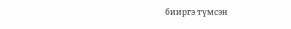бииргэ түмсэн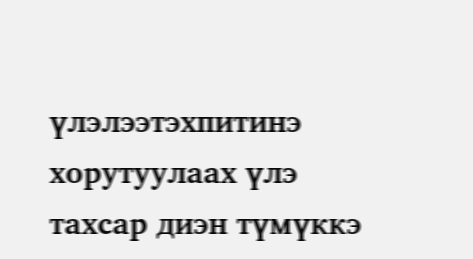үлэлээтэхпитинэ хорутуулаах үлэ тахсар диэн түмүккэ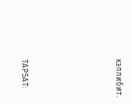кэллибит.







ТАР5АТ: